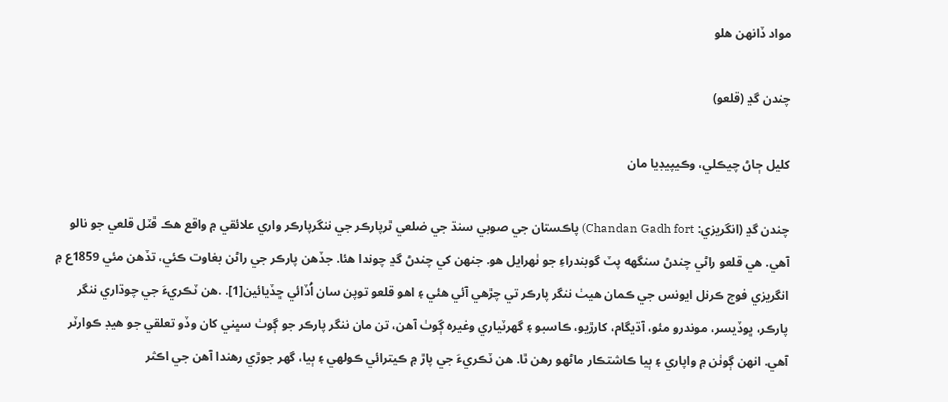مواد ڏانھن هلو

چندن گڍ (قلعو)

کليل ڄاڻ چيڪلي، وڪيپيڊيا مان

چندن گڍ (انگريزي: Chandan Gadh fort) پاڪستان جي صوبي سنڌ جي ضلعي ٿرپارڪر جي ننگرپارڪر واري علائقي ۾ واقع ھڪ ڦٽل قلعي جو نالو آهي. ھي قلعو راڻي چندڻ سنگهه پٽ گوبندراءِ جو ٺهرايل هو. جنهن کي چندڻ گڍ چوندا هئا. جڏهن پارڪر جي راڻن بغاوت ڪئي، تڏهن مئي 1859ع ۾ انگريزي فوج ڪرنل ايونس جي ڪمان هيٺ ننگر پارڪر تي چڙهي آئي هئي ۽ اهو قلعو توپن سان اُڏائي ڇڏيائين[1]. .هن ٽڪريءَ جي چوڌاري ننگر پارڪر، ڀوڏيسر، موندرو مئو، آڌيگام، کارڙيو، ڪاسبو ۽ گهرٽياري وغيره ڳوٺ آهن، تن مان ننگر پارڪر جو ڳوٺ سڀني کان وڏو تعلقي جو هيڊ ڪوارٽر آهي. انهن ڳوٺن ۾ واپاري ۽ ٻيا ڪاشتڪار ماڻهو رهن ٿا. هن ٽڪريءَ جي پاڙ ۾ ڪيترائي ڪولهي ۽ ٻيا، گهر جوڙي رهندا آهن جي اڪثر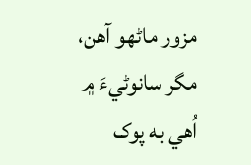مزور ماڻهو آهن، مگر سانوڻيءَ ۾ اُهي به پوک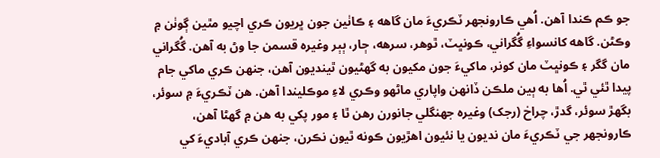جو ڪم ڪندا آهن. اُهي ڪارونجهر ٽڪريءَ مان گاهه ۽ ڪاٺين جون ڀريون ڪري اچيو مٿين ڳوٺن ۾ وڪڻن. گاهه کانسواءِ گُگراني، ڪونڀٽ، ٿوهر، سرهه، ڄار، ٻٻر وغيره قسمن جا وڻ به آهن. گُگراني مان گگر ۽ ڪونڀٽ مان کونر، ماکيءَ جون مکيون به گهڻيون ٿينديون آهن، جنهن ڪري ماکي جام پيدا ٿئي ٿي. اُها به ٻين ملڪن ڏانهن واپاري ماڻهو وڪري لاءِ موڪليندا آهن. هن ٽڪريءَ ۾ سوئر، بگهڙ سوئر، گدڙ، چراخ (رجک) وغيره جهنگلي جانورن رهن ٿا ۽ مور پکي به هن ۾ گهڻا آهن، ڪارونجهر جي ٽڪريءَ مان نديون يا نئيون اهڙيون ڪونه ٿيون نڪرن، جنهن ڪري آباديءَ کي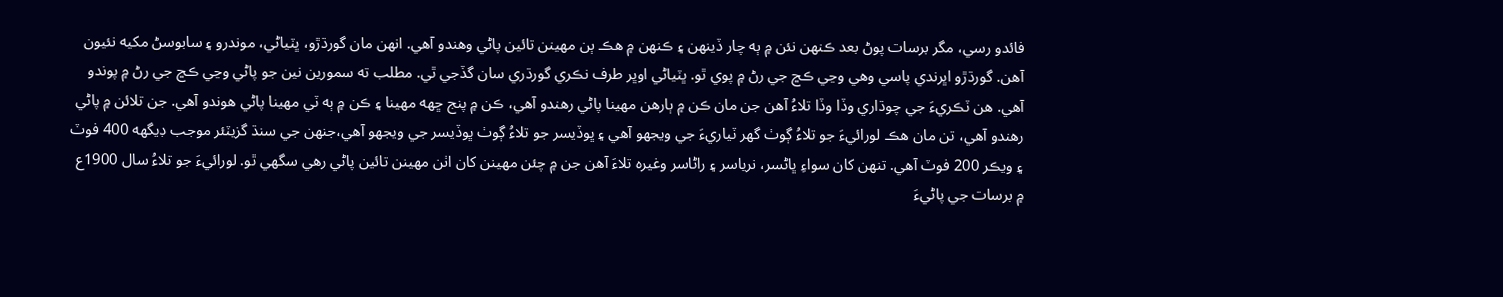فائدو رسي، مگر برسات پوڻ بعد ڪنهن نئن ۾ ٻه چار ڏينهن ۽ ڪنهن ۾ هڪ ٻن مهينن تائين پاڻي وهندو آهي. انهن مان گورڌڙو، ڀٽياڻي، موندرو ۽ سابوسڻ مکيه نئيون آهن. گورڌڙو اڀرندي پاسي وهي وڃي ڪڇ جي رڻ ۾ پوي ٿو. ڀٽياڻي اوڀر طرف نڪري گورڌري سان گڏجي ٿي. مطلب ته سمورين نين جو پاڻي وڃي ڪڇ جي رڻ ۾ پوندو آهي. هن ٽڪريءَ جي چوڌاري وڏا وڏا تلاءُ آهن جن مان ڪن ۾ ٻارهن مهينا پاڻي رهندو آهي، ڪن ۾ پنج ڇهه مهينا ۽ ڪن ۾ ٻه ٽي مهينا پاڻي هوندو آهي. جن تلائن ۾ پاڻي رهندو آهي، تن مان هڪ لورائيءَ جو تلاءُ ڳوٺ گهر ٽياريءَ جي ويجهو آهي ۽ ڀوڏيسر جو تلاءُ ڳوٺ ڀوڏيسر جي ويجهو آهي،جنهن جي سنڌ گزيٽئر موجب ڊيگهه 400 فوٽ ۽ ويڪر 200 فوٽ آهي. تنهن کان سواءِ ڀاڻسر، نرياسر ۽ راڻاسر وغيره تلاءَ آهن جن ۾ چئن مهينن کان اٺن مهينن تائين پاڻي رهي سگهي ٿو. لورائيءَ جو تلاءُ سال 1900ع ۾ برسات جي پاڻيءَ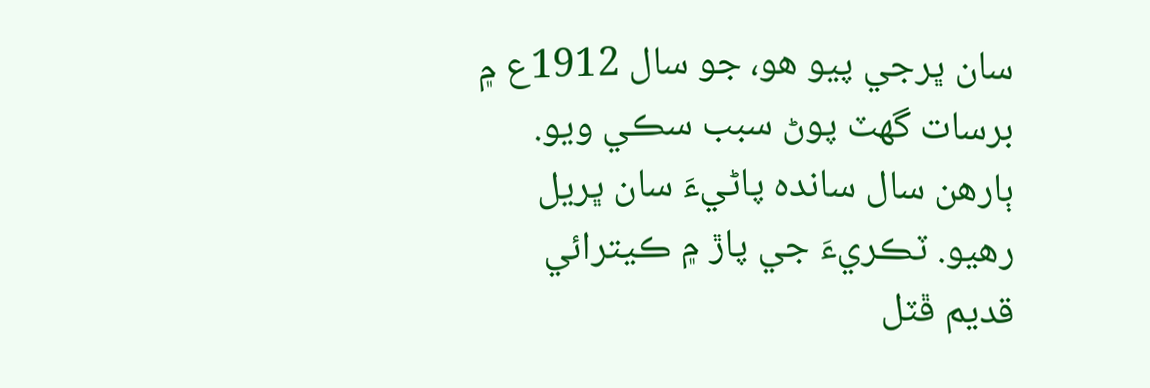سان ڀرجي پيو هو، جو سال 1912ع ۾ برسات گهٽ پوڻ سبب سڪي ويو. ٻارهن سال سانده پاڻيءَ سان ڀريل رهيو. ٽڪريءَ جي پاڙ ۾ ڪيترائي قديم ڦٽل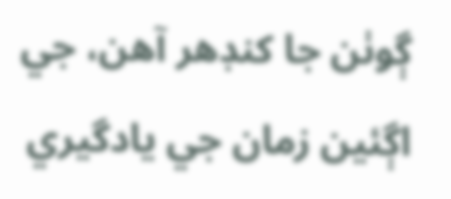ڳوٺن جا کنڊهر آهن، جي اڳئين زمان جي يادگيري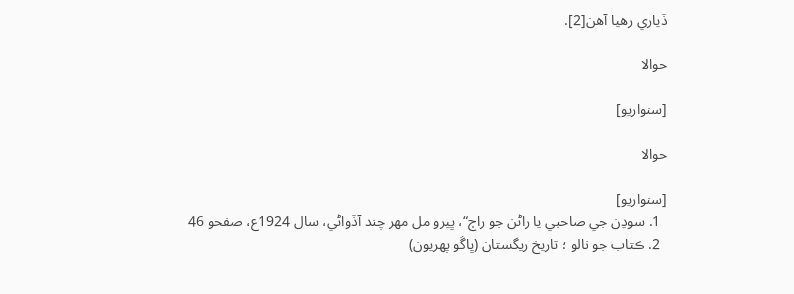ڏياري رهيا آهن[2].

حوالا

[سنواريو]

حوالا

[سنواريو]
  1. سوڍن جي صاحبي يا راڻن جو راڄ“، ڀيرو مل مهر چند آڏواڻي، سال 1924ع، صفحو 46
  2. ڪتاب جو نالو ؛ تاريخ ريگستان (ڀاڱو پهريون)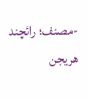-مصنف؛ رائچند هريجن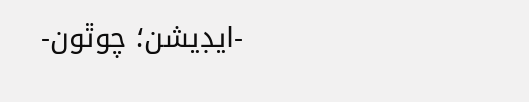-ايڊيشن؛ چوٿون-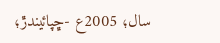سال؛ 2005ع -ڇپائيندڙ؛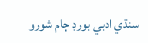سنڌي ادبي بورڊ ڄام شورو